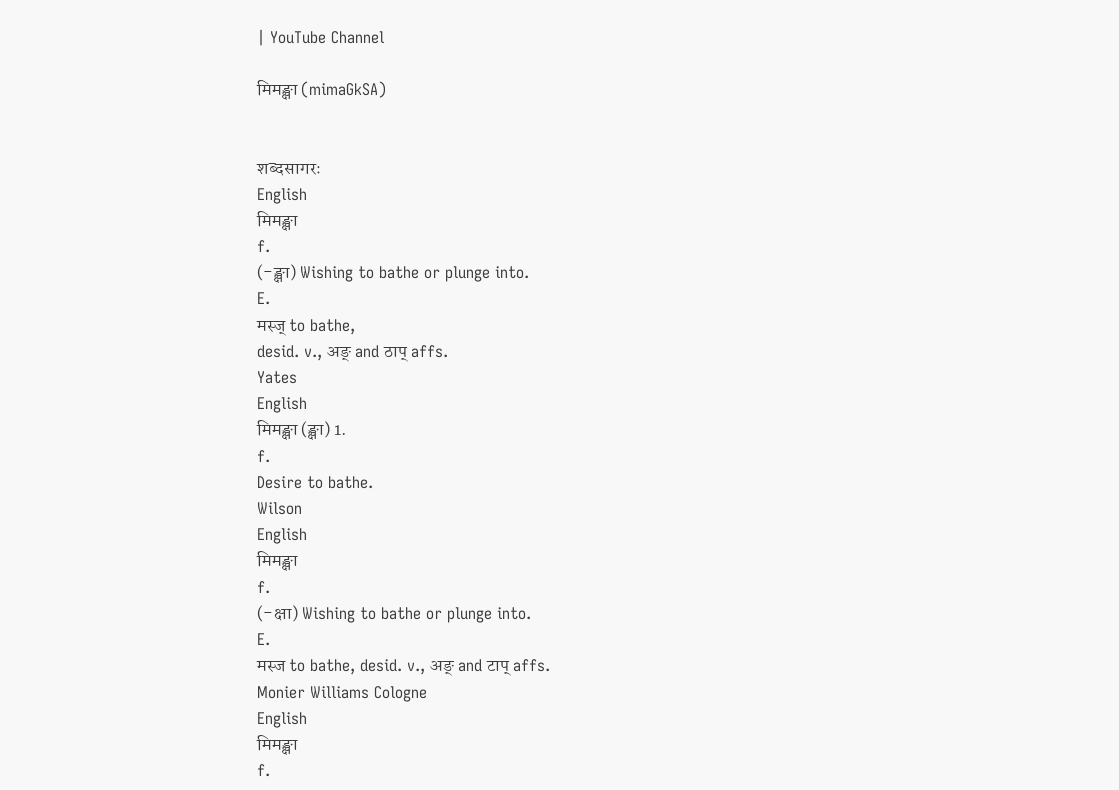| YouTube Channel

मिमङ्क्षा (mimaGkSA)


शब्दसागरः
English
मिमङ्क्षा
f.
(-ङ्क्षा) Wishing to bathe or plunge into.
E.
मस्ज् to bathe,
desid. v., अङ् and ठाप् affs.
Yates
English
मिमङ्क्षा (ङ्क्षा) 1.
f.
Desire to bathe.
Wilson
English
मिमङ्क्षा
f.
(-क्षा) Wishing to bathe or plunge into.
E.
मस्ज to bathe, desid. v., अङ् and टाप् affs.
Monier Williams Cologne
English
मिमङ्क्षा
f.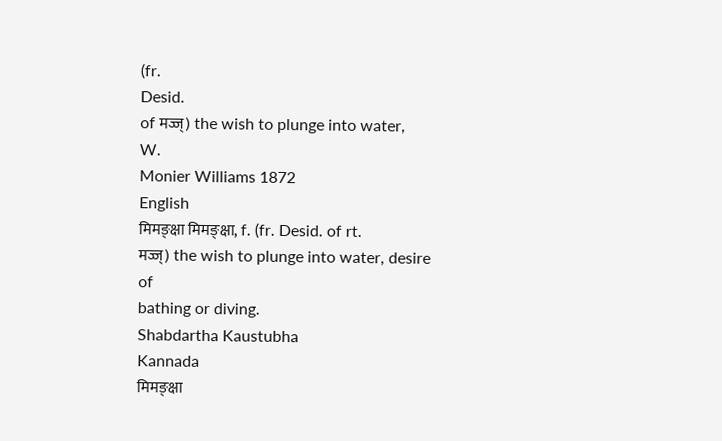(fr.
Desid.
of मज्ज्) the wish to plunge into water,
W.
Monier Williams 1872
English
मिमङ्क्षा मिमङ्क्षा, f. (fr. Desid. of rt.
मज्ज्) the wish to plunge into water, desire of
bathing or diving.
Shabdartha Kaustubha
Kannada
मिमङ्क्षा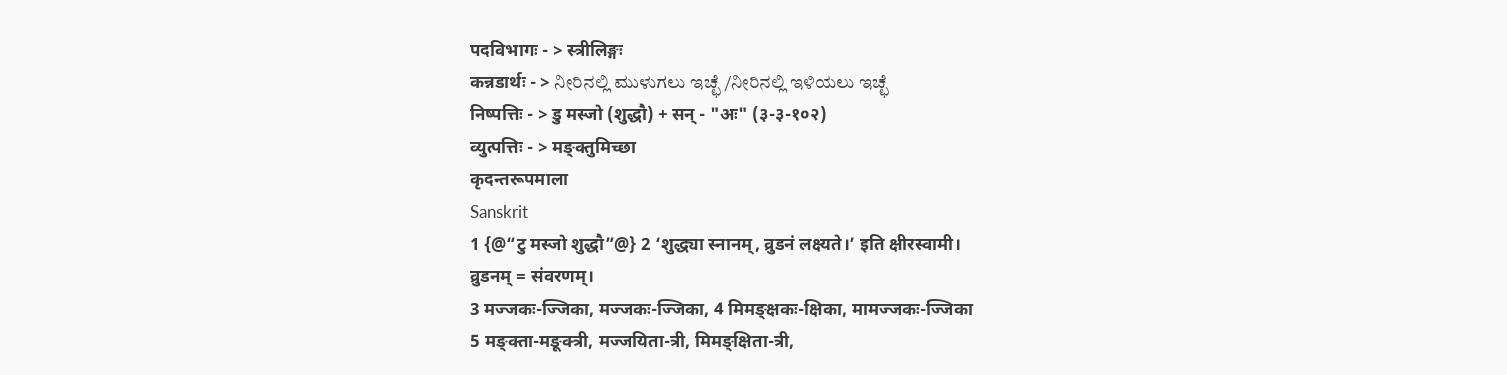पदविभागः - > स्त्रीलिङ्गः
कन्नडार्थः - > ನೀರಿನಲ್ಲಿ ಮುಳುಗಲು ಇಚ್ಛೆ /ನೀರಿನಲ್ಲಿ ಇಳಿಯಲು ಇಚ್ಛೆ
निष्पत्तिः - > डु मस्जो (शुद्धौ) + सन् - "अः" (३-३-१०२)
व्युत्पत्तिः - > मङ्क्तुमिच्छा
कृदन्तरूपमाला
Sanskrit
1 {@“टु मस्जो शुद्धौ”@} 2 ‘शुद्ध्या स्नानम्, व्रुडनं लक्ष्यते।’ इति क्षीरस्वामी।
व्रुडनम् = संवरणम्।
3 मज्जकः-ज्जिका, मज्जकः-ज्जिका, 4 मिमङ्क्षकः-क्षिका, मामज्जकः-ज्जिका
5 मङ्क्ता-मङूक्त्री, मज्जयिता-त्री, मिमङ्क्षिता-त्री,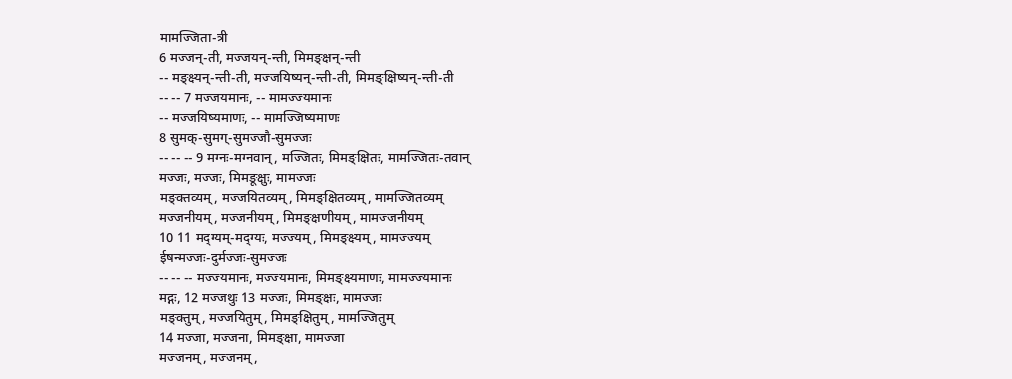मामज्जिता-त्री
6 मज्जन्-ती, मज्जयन्-न्ती, मिमङ्क्षन्-न्ती
-- मङ्क्ष्यन्-न्ती-ती, मज्जयिष्यन्-न्ती-ती, मिमङ्क्षिष्यन्-न्ती-ती
-- -- 7 मज्जयमानः, -- मामज्ज्यमानः
-- मज्जयिष्यमाणः, -- मामज्जिष्यमाणः
8 सुमक्-सुमग्-सुमज्जौ-सुमज्जः
-- -- -- 9 मग्नः-मग्नवान्, मज्जितः, मिमङ्क्षितः, मामज्जितः-तवान्
मज्जः, मज्जः, मिमङूक्षुः, मामज्जः
मङ्क्तव्यम्, मज्जयितव्यम्, मिमङ्क्षितव्यम्, मामज्जितव्यम्
मज्जनीयम्, मज्जनीयम्, मिमङ्क्षणीयम्, मामज्जनीयम्
10 11 मद्ग्यम्-मद्ग्यः, मज्ज्यम्, मिमङ्क्ष्यम्, मामज्ज्यम्
ईषन्मज्जः-दुर्मज्जः-सुमज्जः
-- -- -- मज्ज्यमानः, मज्ज्यमानः, मिमङ्क्ष्यमाणः, मामज्ज्यमानः
मद्गः, 12 मज्जथुः 13 मज्जः, मिमङ्क्षः, मामज्जः
मङ्क्तुम्, मज्जयितुम्, मिमङ्क्षितुम्, मामज्जितुम्
14 मज्जा, मज्जना, मिमङ्क्षा, मामज्जा
मज्जनम्, मज्जनम्,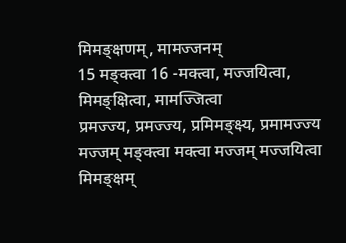मिमङ्क्षणम्, मामज्जनम्
15 मङ्क्त्वा 16 -मक्त्वा, मज्जयित्वा, मिमङ्क्षित्वा, मामज्जित्वा
प्रमज्ज्य, प्रमज्ज्य, प्रमिमङ्क्ष्य, प्रमामज्ज्य
मज्जम् मङ्क्त्वा मक्त्वा मज्जम् मज्जयित्वा मिमङ्क्षम्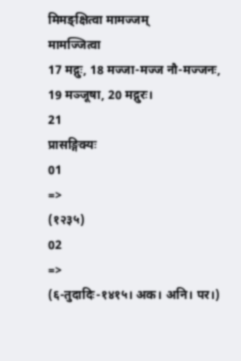मिमङ्क्षित्वा मामज्जम्
मामज्जित्वा
17 मद्गुः, 18 मज्जा-मज्ज नौ-मज्जनः, 19 मञ्जूषा, 20 मद्गुरः।
21
प्रासङ्गिक्यः
01
=>
(१२३५)
02
=>
(६-तुदादिः-१४१५। अक। अनि। पर।)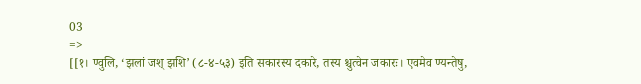03
=>
[[१। ण्वुलि, ‘झलां जश् झशि’ (८-४-५३) इति सकारस्य दकारे, तस्य श्चुत्वेन जकारः। एवमेव ण्यन्तेषु,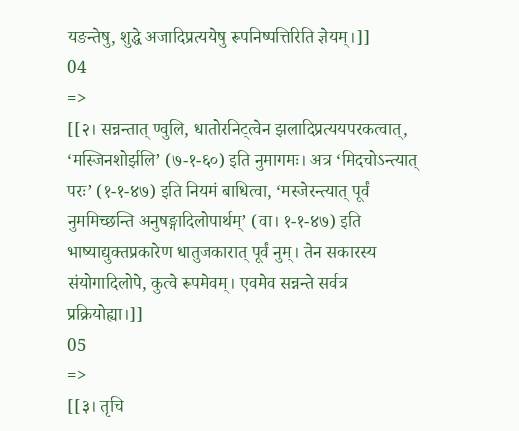यङन्तेषु, शुद्धे अजादिप्रत्ययेषु रूपनिष्पत्तिरिति ज्ञेयम्।]]
04
=>
[[२। सन्नन्तात् ण्वुलि, धातोरनिट्त्वेन झलादिप्रत्ययपरकत्वात्, ‘मस्जिनशोर्झलि’ (७-१-६०) इति नुमागमः। अत्र ‘मिदचोऽन्त्यात् परः’ (१-१-४७) इति नियमं बाधित्वा, ‘मस्जेरन्त्यात् पूर्वं नुममिच्छन्ति अनुषङ्गादिलोपार्थम्’ (वा। १-१-४७) इति भाष्याद्युक्तप्रकारेण धातुजकारात् पूर्वं नुम्। तेन सकारस्य संयोगादिलोपे, कुत्वे रूपमेवम्। एवमेव सन्नन्ते सर्वत्र प्रक्रियोह्या।]]
05
=>
[[३। तृचि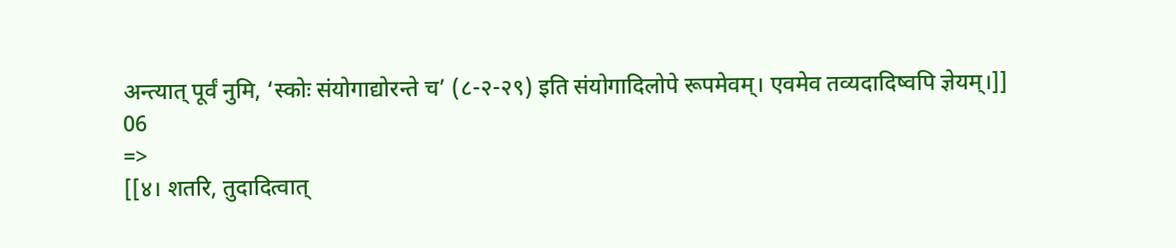अन्त्यात् पूर्वं नुमि, ‘स्कोः संयोगाद्योरन्ते च’ (८-२-२९) इति संयोगादिलोपे रूपमेवम्। एवमेव तव्यदादिष्वपि ज्ञेयम्।]]
06
=>
[[४। शतरि, तुदादित्वात्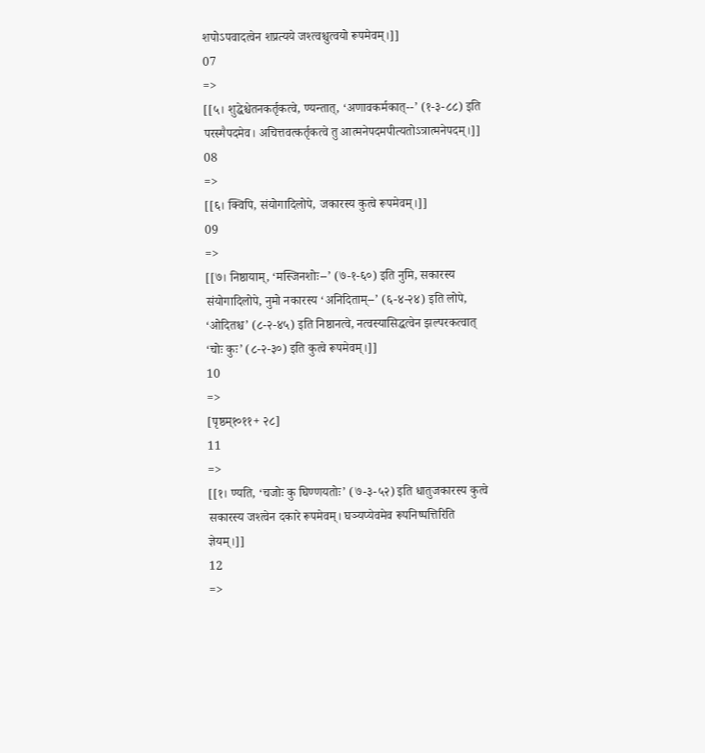शपोऽपवादत्वेन शप्रत्यये जश्त्वश्चुत्वयो रूपमेवम्।]]
07
=>
[[५। शुद्धेश्चेतनकर्तृकत्वे, ण्यन्तात्, ‘अणावकर्मकात्--’ (१-३-८८) इति परस्मैपदमेव। अचित्तवत्कर्तृकत्वे तु आत्मनेपदमपीत्यतोऽत्रात्मनेपदम्।]]
08
=>
[[६। क्विपि, संयोगादिलोपे, जकारस्य कुत्वे रूपमेवम्।]]
09
=>
[[७। निष्ठायाम्, ‘मस्जिनशोः--’ (७-१-६०) इति नुमि, सकारस्य संयोगादिलोपे, नुमो नकारस्य ‘अनिदिताम्--’ (६-४-२४) इति लोपे, ‘ओदितश्च’ (८-२-४५) इति निष्ठानत्वे, नत्वस्यासिद्धत्वेन झल्परकत्वात् ‘चोः कुः’ (८-२-३०) इति कुत्वे रूपमेवम्।]]
10
=>
[पृष्ठम्१०११+ २८]
11
=>
[[१। ण्यति, ‘चजोः कु घिण्णयतोः’ (७-३-५२) इति धातुजकारस्य कुत्वे सकारस्य जश्त्वेन दकारे रूपमेवम्। घञ्यप्येवमेव रूपनिष्पत्तिरिति ज्ञेयम्।]]
12
=>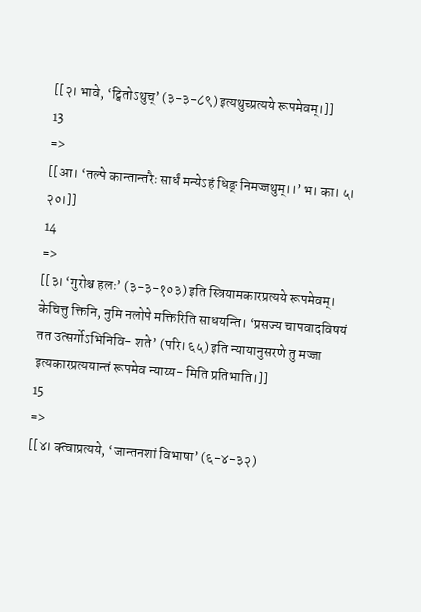[[२। भावे, ‘ट्वितोऽथुच्’ (३-३-८९) इत्यथुच्प्रत्यये रूपमेवम्।]]
13
=>
[[आ। ‘तल्पे कान्तान्तरैः सार्धं मन्येऽहं धिङ् निमज्जथुम्।।’ भ। का। ५। २०।]]
14
=>
[[३। ‘गुरोश्च हलः’ (३-३-१०३) इति स्त्रियामकारप्रत्यये रूपमेवम्। केचित्तु क्तिनि, नुमि नलोपे मक्तिरिति साधयन्ति। ‘प्रसज्य चापवादविषयं तत उत्सर्गोऽभिनिवि- शते’ (परि। ६५) इति न्यायानुसरणे तु मज्जा इत्यकारप्रत्ययान्तं रूपमेव न्याय्य- मिति प्रतिभाति।]]
15
=>
[[४। क्त्वाप्रत्यये, ‘जान्तनशां विभाषा’ (६-४-३२)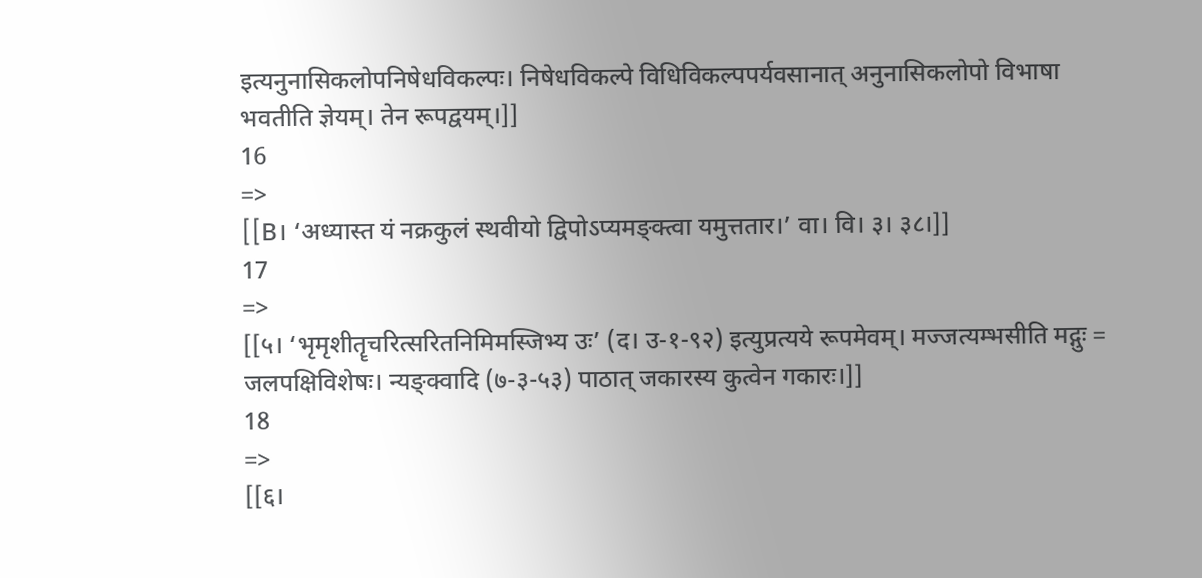इत्यनुनासिकलोपनिषेधविकल्पः। निषेधविकल्पे विधिविकल्पपर्यवसानात् अनुनासिकलोपो विभाषा भवतीति ज्ञेयम्। तेन रूपद्वयम्।]]
16
=>
[[B। ‘अध्यास्त यं नक्रकुलं स्थवीयो द्विपोऽप्यमङ्क्त्वा यमुत्ततार।’ वा। वि। ३। ३८।]]
17
=>
[[५। ‘भृमृशीतॄचरित्सरितनिमिमस्जिभ्य उः’ (द। उ-१-९२) इत्युप्रत्यये रूपमेवम्। मज्जत्यम्भसीति मद्गुः = जलपक्षिविशेषः। न्यङ्क्वादि (७-३-५३) पाठात् जकारस्य कुत्वेन गकारः।]]
18
=>
[[६।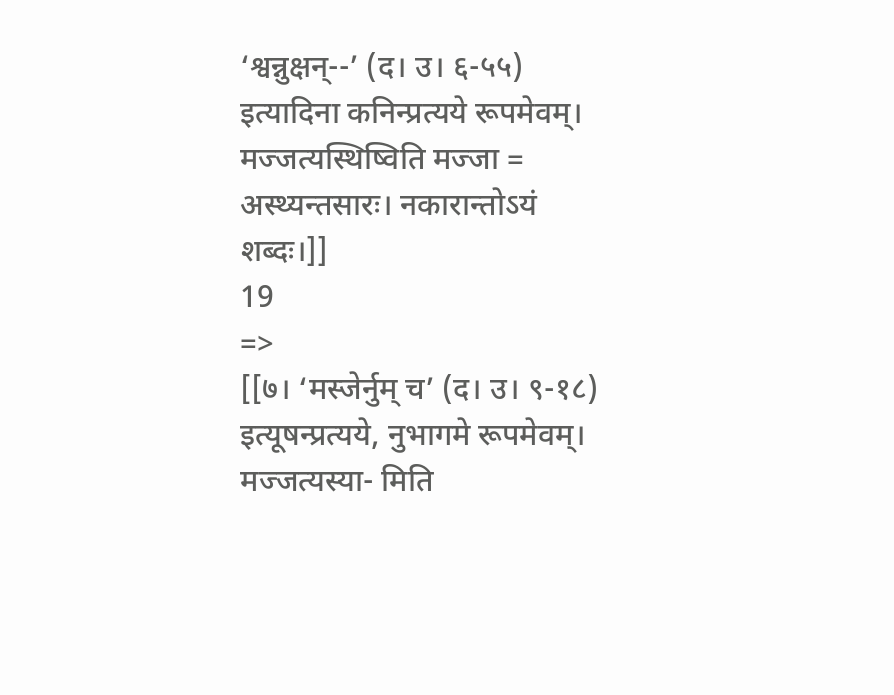‘श्वन्नुक्षन्--’ (द। उ। ६-५५) इत्यादिना कनिन्प्रत्यये रूपमेवम्। मज्जत्यस्थिष्विति मज्जा = अस्थ्यन्तसारः। नकारान्तोऽयं शब्दः।]]
19
=>
[[७। ‘मस्जेर्नुम् च’ (द। उ। ९-१८) इत्यूषन्प्रत्यये, नुभागमे रूपमेवम्। मज्जत्यस्या- मिति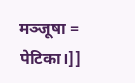मञ्जूषा = पेटिका।]]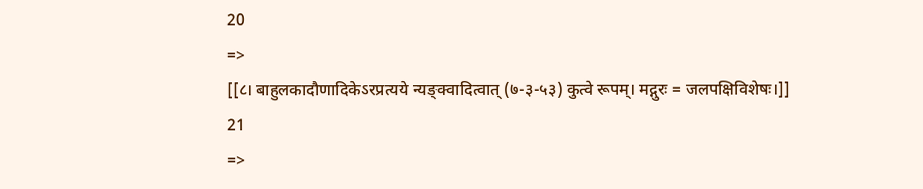20
=>
[[८। बाहुलकादौणादिकेऽरप्रत्यये न्यङ्क्वादित्वात् (७-३-५३) कुत्वे रूपम्। मद्गुरः = जलपक्षिविशेषः।]]
21
=>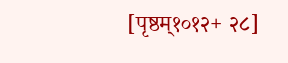[पृष्ठम्१०१२+ २८]